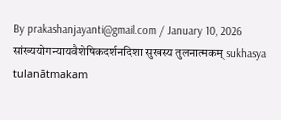By prakashanjayanti@gmail.com / January 10, 2026 सांख्ययोगन्यायवैशेषिकदर्शनदिशा सुखस्य तुलनात्मकम् sukhasya tulanātmakam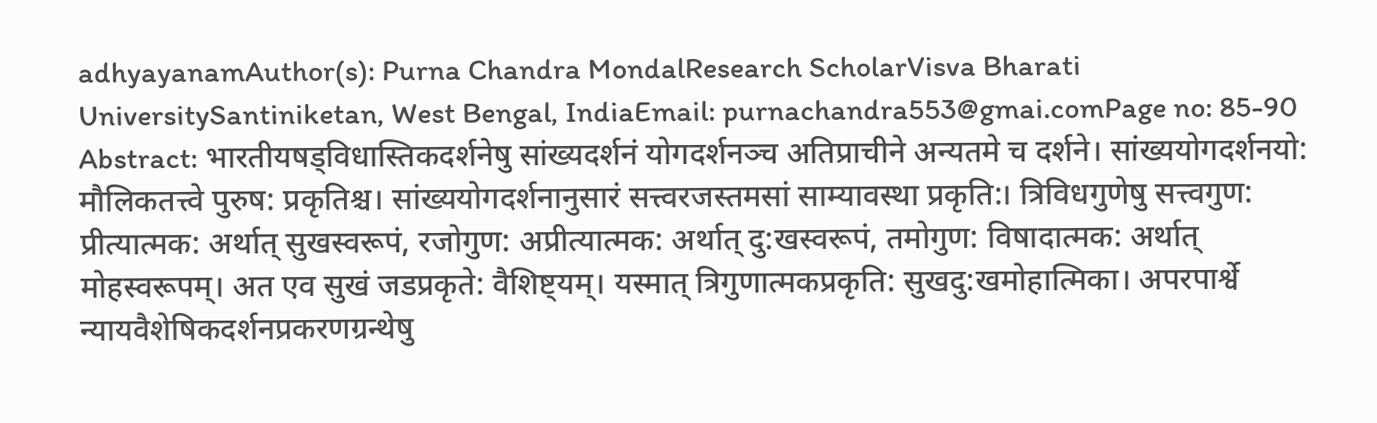adhyayanamAuthor(s): Purna Chandra MondalResearch ScholarVisva Bharati UniversitySantiniketan, West Bengal, IndiaEmail: purnachandra553@gmai.comPage no: 85-90 Abstract: भारतीयषड्विधास्तिकदर्शनेषु सांख्यदर्शनं योगदर्शनञ्च अतिप्राचीने अन्यतमे च दर्शने। सांख्ययोगदर्शनयो: मौलिकतत्त्वे पुरुष: प्रकृतिश्च। सांख्ययोगदर्शनानुसारं सत्त्वरजस्तमसां साम्यावस्था प्रकृति:। त्रिविधगुणेषु सत्त्वगुण: प्रीत्यात्मक: अर्थात् सुखस्वरूपं, रजोगुण: अप्रीत्यात्मक: अर्थात् दु:खस्वरूपं, तमोगुण: विषादात्मक: अर्थात् मोहस्वरूपम्। अत एव सुखं जडप्रकृते: वैशिष्ट्यम्। यस्मात् त्रिगुणात्मकप्रकृति: सुखदु:खमोहात्मिका। अपरपार्श्वे न्यायवैशेषिकदर्शनप्रकरणग्रन्थेषु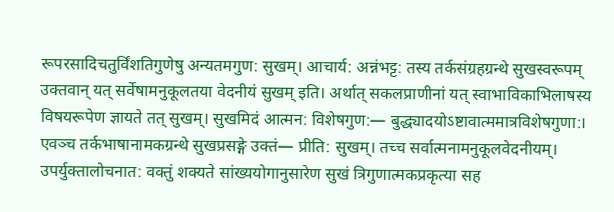रूपरसादिचतुर्विंशतिगुणेषु अन्यतमगुण: सुखम्। आचार्य: अन्नंभट्ट: तस्य तर्कसंग्रहग्रन्थे सुखस्वरूपम् उक्तवान् यत् सर्वेषामनुकूलतया वेदनीयं सुखम् इति। अर्थात् सकलप्राणीनां यत् स्वाभाविकाभिलाषस्य विषयरूपेण ज्ञायते तत् सुखम्। सुखमिदं आत्मन: विशेषगुण:— बुद्ध्यादयोऽष्टावात्ममात्रविशेषगुणा:। एवञ्च तर्कभाषानामकग्रन्थे सुखप्रसङ्गे उक्तं— प्रीति: सुखम्। तच्च सर्वात्मनामनुकूलवेदनीयम्। उपर्युक्तालोचनात: वक्तुं शक्यते सांख्ययोगानुसारेण सुखं त्रिगुणात्मकप्रकृत्या सह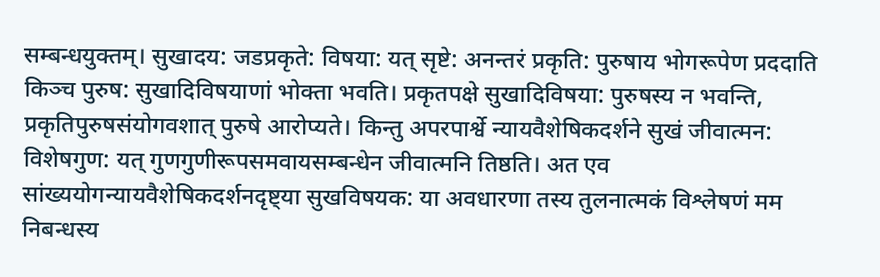सम्बन्धयुक्तम्। सुखादय: जडप्रकृते: विषया: यत् सृष्टे: अनन्तरं प्रकृति: पुरुषाय भोगरूपेण प्रददाति किञ्च पुरुष: सुखादिविषयाणां भोक्ता भवति। प्रकृतपक्षे सुखादिविषया: पुरुषस्य न भवन्ति, प्रकृतिपुरुषसंयोगवशात् पुरुषे आरोप्यते। किन्तु अपरपार्श्वे न्यायवैशेषिकदर्शने सुखं जीवात्मन: विशेषगुण: यत् गुणगुणीरूपसमवायसम्बन्धेन जीवात्मनि तिष्ठति। अत एव सांख्ययोगन्यायवैशेषिकदर्शनदृष्ट्या सुखविषयक: या अवधारणा तस्य तुलनात्मकं विश्लेषणं मम निबन्धस्य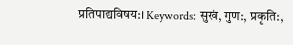प्रतिपाद्यविषय:। Keywords: सुखं, गुण:, प्रकृति:,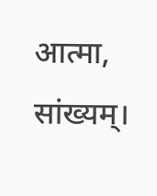आत्मा, सांख्यम्।